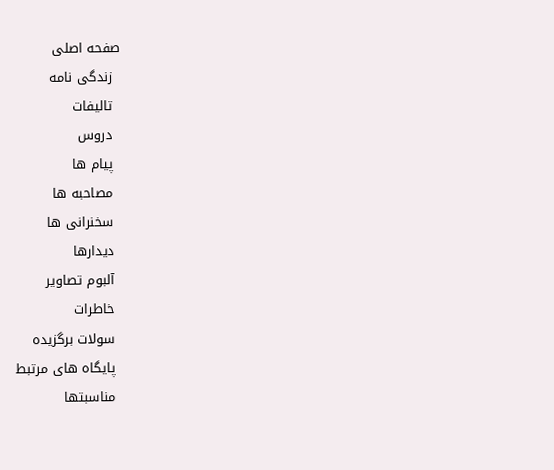صفحه اصلى
  زندگى نامه
  تاليفات
  دروس
  پيام ها
  مصاحبه ها
  سخنرانى ها
  ديدارها
  آلبوم تصاوير
  خاطرات
  سولات برگزيده
  پايگاه هاى مرتبط
  مناسبتها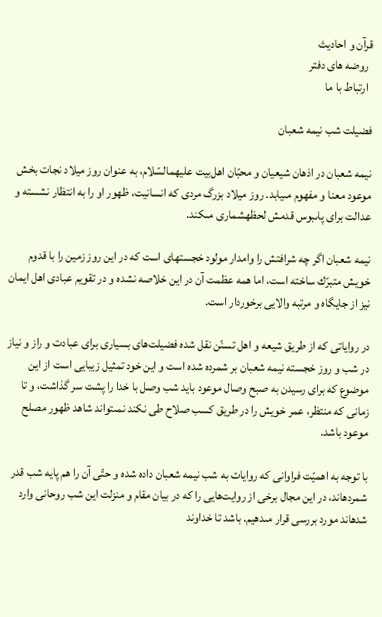قرآن و احاديث
  روضه های دفتر
  ارتباط با ما

فضيلت شب نيمه شعبان

نيمه شعبان در اذهان شيعيان و محبّان اهل‌بيت عليهمالسّلام، به عنوان روز ميلاد نجات بخش موعود معنا و مفهوم مىيابد. روز ميلاد بزرگ مردى كه انسانيت، ظهور او را به انتظار نشسته و عدالت براى پاىبوس قدمش لحظهشمارى مىكند.

نيمه شعبان اگر چه شرافتش را وامدار مولود خجستهاى است كه در اين روز زمين را با قدوم خويش متبرّك ساخته است، اما همه عظمت آن در اين خلاصه نشده و در تقويم عبادى اهل ايمان نيز از جايگاه و مرتبه والايى برخوردار است.

در رواياتى كه از طريق شيعه و اهل تسنّن نقل شده فضيلت‌هاى بسيارى براى عبادت و راز و نياز در شب و روز خجسته نيمه شعبان بر شمرده شده است و اين خود تمثيل زيبايى است از اين موضوع كه براى رسيدن به صبح وصال موعود بايد شب وصل با خدا را پشت سر گذاشت، و تا زمانى كه منتظر، عمر خويش را در طريق كسب صلاح طى نكند نمىتواند شاهد ظهور مصلح موعود باشد.

با توجه به اهميّت فراوانى كه روايات به شب نيمه شعبان داده شده و حتّى آن را هم پايه شب قدر شمردهاند، در اين مجال برخى از روايت‌هايى را كه در بيان مقام و منزلت اين شب روحانى وارد شدهاند مورد بررسى قرار مىدهيم. باشد تا خداوند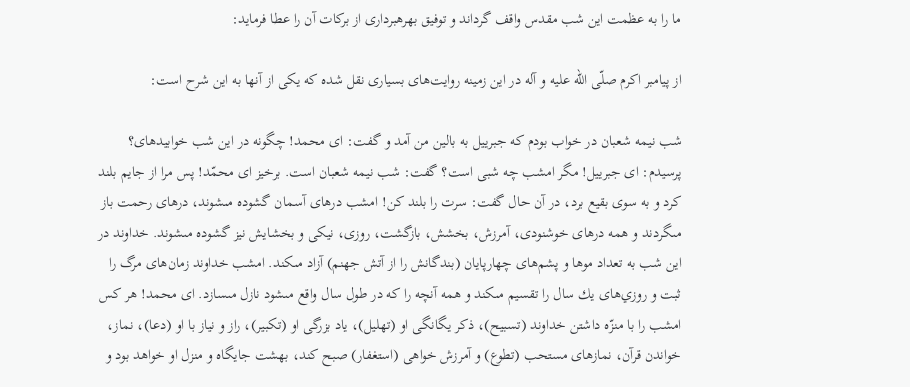ما را به عظمت اين شب مقدس واقف گرداند و توفيق بهرهبردارى از بركات آن را عطا فرمايد:

از پيامبر اكرم صلّى الله عليه و آله در اين زمينه روايت‌هاى بسيارى نقل شده كه يكى از آنها به اين شرح است:

شب نيمه شعبان در خواب بودم كه جبرييل به بالين من آمد و گفت: اى محمد! چگونه در اين شب خوابيدهاى؟ پرسيدم: اى جبرييل! مگر امشب چه شبى است؟ گفت: شب نيمه شعبان است. برخيز اى محمّد! پس مرا از جايم بلند كرد و به سوى بقيع برد، در آن حال گفت: سرت را بلند كن! امشب درهاى آسمان گشوده مىشوند، درهاى رحمت باز مىگردند و همه درهاى خوشنودى، آمرزش، بخشش، بازگشت، روزى، نيكى و بخشايش نيز گشوده مىشوند. خداوند در اين شب به تعداد موها و پشم‌هاى چهارپايان (بندگانش را از آتش جهنم) آزاد مىكند. امشب خداوند زمان‌هاى مرگ را ثبت و روزي‌هاى يك سال را تقسيم مىكند و همه آنچه را كه در طول سال واقع مىشود نازل مىسازد. اى محمد! هر كس امشب را با منزّه داشتن خداوند (تسبيح)، ذكر يگانگى او (تهليل)، ياد بزرگى او (تكبير)، راز و نياز با او (دعا)، نماز، خواندن قرآن، نمازهاى مستحب (تطوع) و آمرزش خواهى (استغفار) صبح كند، بهشت جايگاه و منزل او خواهد بود و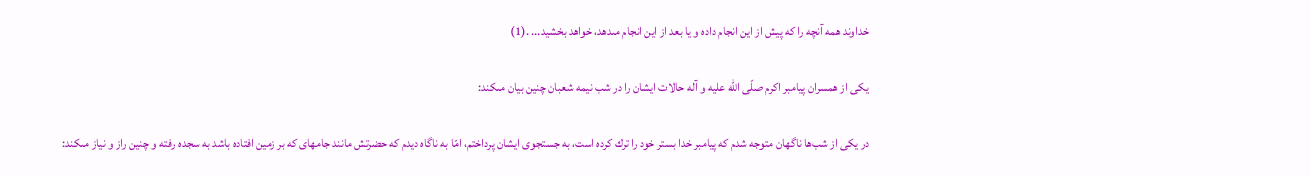خداوند همه آنچه را كه پيش از اين انجام داده و يا بعد از اين انجام مىدهد، خواهد بخشيد... .(1)

يكى از همسران پيامبر اكرم صلّى الله عليه و آله حالات ايشان را در شب نيمه شعبان چنين بيان مىكند:

در يكى از شب‌ها ناگهان متوجه شدم كه پيامبر خدا بستر خود را ترك كرده است، به جستجوى ايشان پرداختم، امّا به ناگاه ديدم كه حضرتش مانند جامهاى كه بر زمين افتاده باشد به سجده رفته و چنين راز و نياز مىكند: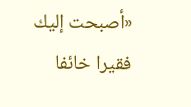«أصبحت إليك فقيرا خائفا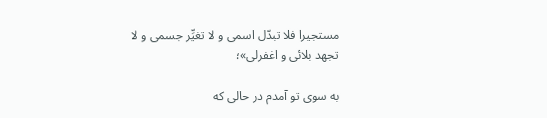مستجيرا فلا تبدّل اسمى و لا تغيِّر جسمى و لا تجهد بلائى و اغفرلى»؛

به سوى تو آمدم در حالى كه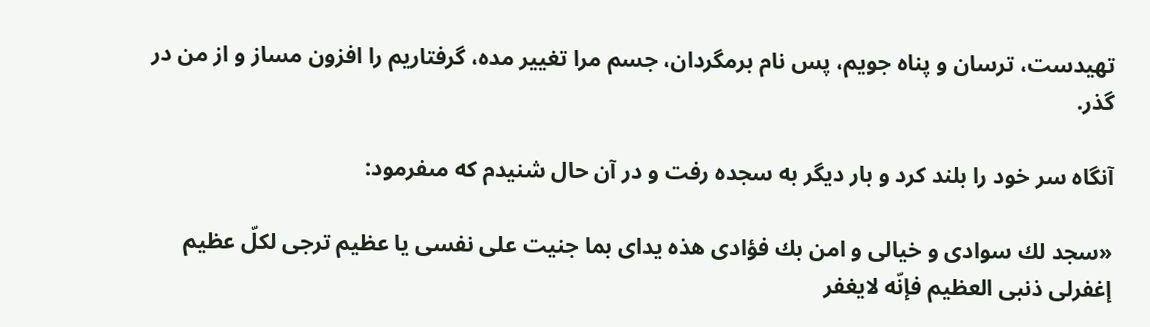تهيدست، ترسان و پناه جويم، پس نام برمگردان، جسم مرا تغيير مده، گرفتاريم را افزون مساز و از من در گذر.

آنگاه سر خود را بلند كرد و بار ديگر به سجده رفت و در آن حال شنيدم كه مىفرمود:

«سجد لك سوادى و خيالى و امن بك فؤادى هذه يداى بما جنيت على نفسى يا عظيم ترجى لكلّ عظيم إغفرلى ذنبى العظيم فإنّه لايغفر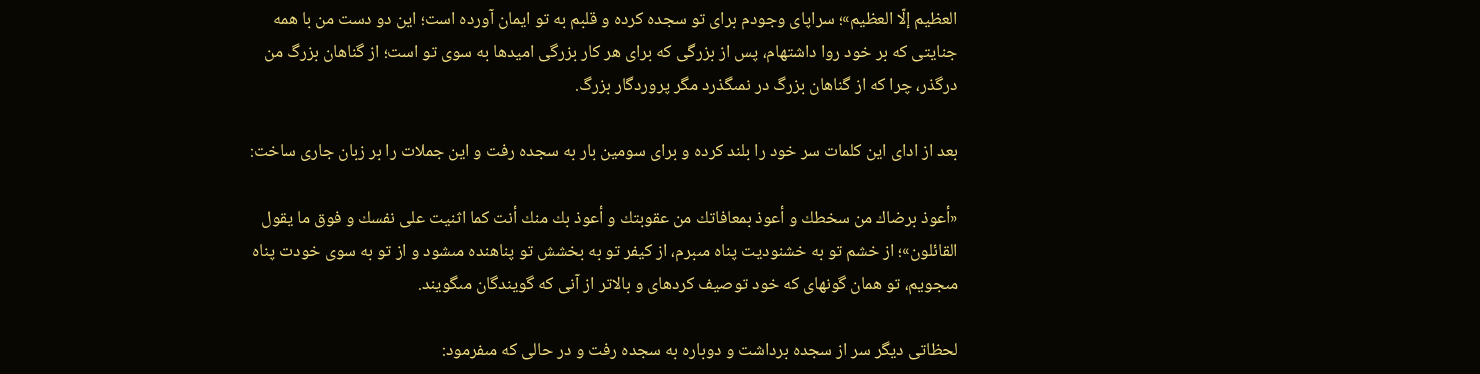العظيم إلّا العظيم»؛ سراپاى وجودم براى تو سجده كرده و قلبم به تو ايمان آورده است؛ اين دو دست من با همه جنايتى كه بر خود روا داشتهام، پس از بزرگى كه براى هر كار بزرگى اميدها به سوى تو است؛ از گناهان بزرگ من درگذر، چرا كه از گناهان بزرگ در نمىگذرد مگر پروردگار بزرگ.

بعد از اداى اين كلمات سر خود را بلند كرده و براى سومين بار به سجده رفت و اين جملات را بر زبان جارى ساخت:

«أعوذ برضاك من سخطك و أعوذ بمعافاتك من عقوبتك و أعوذ بك منك أنت كما اثنيت على نفسك و فوق ما يقول القائلون»؛ از خشم تو به خشنوديت پناه مىبرم، از كيفر تو به بخشش تو پناهنده مىشود و از تو به سوى خودت پناه مىجويم، تو همان گونهاى كه خود توصيف كردهاى و بالاتر از آنى كه گويندگان مىگويند.

لحظاتى ديگر سر از سجده برداشت و دوباره به سجده رفت و در حالى كه مىفرمود: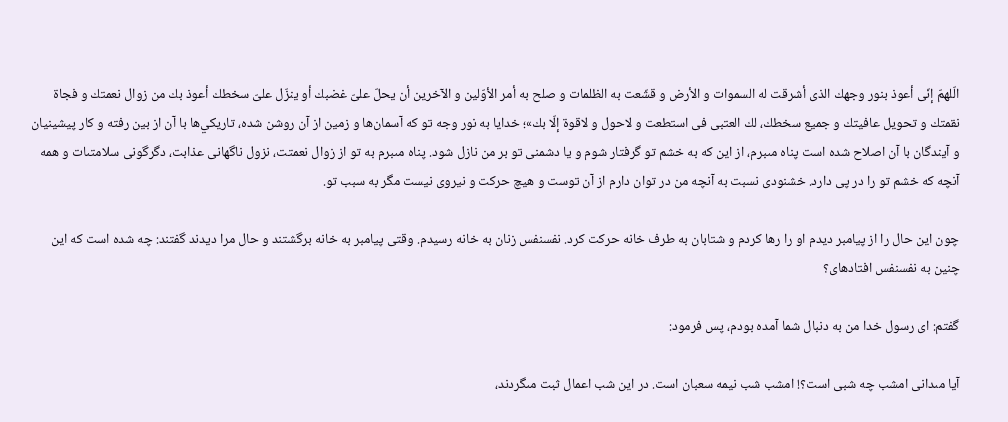الّلهمّ إنّى أعوذ بنور وجهك الذى أشرقت له السموات و الأرض و قشّعت به الظلمات و صلح به أمر الأوّلين و الآخرين أن يحلّ علىّ غضبك أو ينزّل علىّ سخطك أعوذ بك من زوال نعمتك و فجاة نقمتك و تحويل عافيتك و جميع سخطك، لك العتبى فى استطعت و لاحول و لاقوة إلّا بك»؛ خدايا به نور وجه تو كه آسمان‌ها و زمين از آن روشن شده، تاريكي‌ها با آن از بين رفته و كار پيشينيان و آيندگان با آن اصلاح شده است پناه مىبرم، از اين كه به خشم تو گرفتار شوم و يا دشمنى تو بر من نازل شود. پناه مىبرم به تو از زوال نعمتت، نزول ناگهانى عذابت، دگرگونى سلامتىات و همه آنچه كه خشم تو را در پى دارد. خشنودى نسبت به آنچه من در توان دارم از آن توست و هيچ حركت و نيروى نيست مگر به سبب تو.

چون اين حال را از پيامبر ديدم او را رها كردم و شتابان به طرف خانه حركت كرد. نفسنفس زنان به خانه رسيدم. وقتى پيامبر به خانه برگشتند و حال مرا ديدند گفتند: چه شده است كه اين چنين به نفسنفس افتادهاى؟

گفتم: اى رسول خدا من به دنبال شما آمده بودم، پس فرمود:

آيا مىدانى امشب چه شبى است؟! امشب شب نيمه سعبان است. در اين شب اعمال ثبت مىگردند،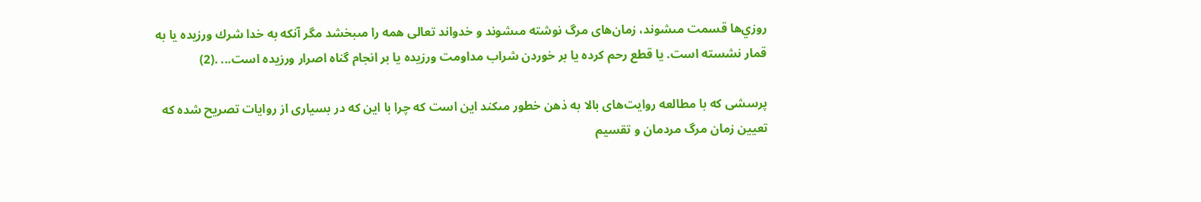روزي‌ها قسمت مىشوند، زمان‌هاى مرگ نوشته مىشوند و خدواند تعالى همه را مىبخشد مگر آنكه به خدا شرك ورزيده يا به قمار نشسته است. يا قطع رحم كرده يا بر خوردن شراب مداومت ورزيده يا بر انجام گناه اصرار ورزيده است... .(2)

پرسشى كه با مطالعه روايت‌هاى بالا به ذهن خطور مىكند اين است كه چرا با اين كه در بسيارى از روايات تصريح شده كه تعيين زمان مرگ مردمان و تقسيم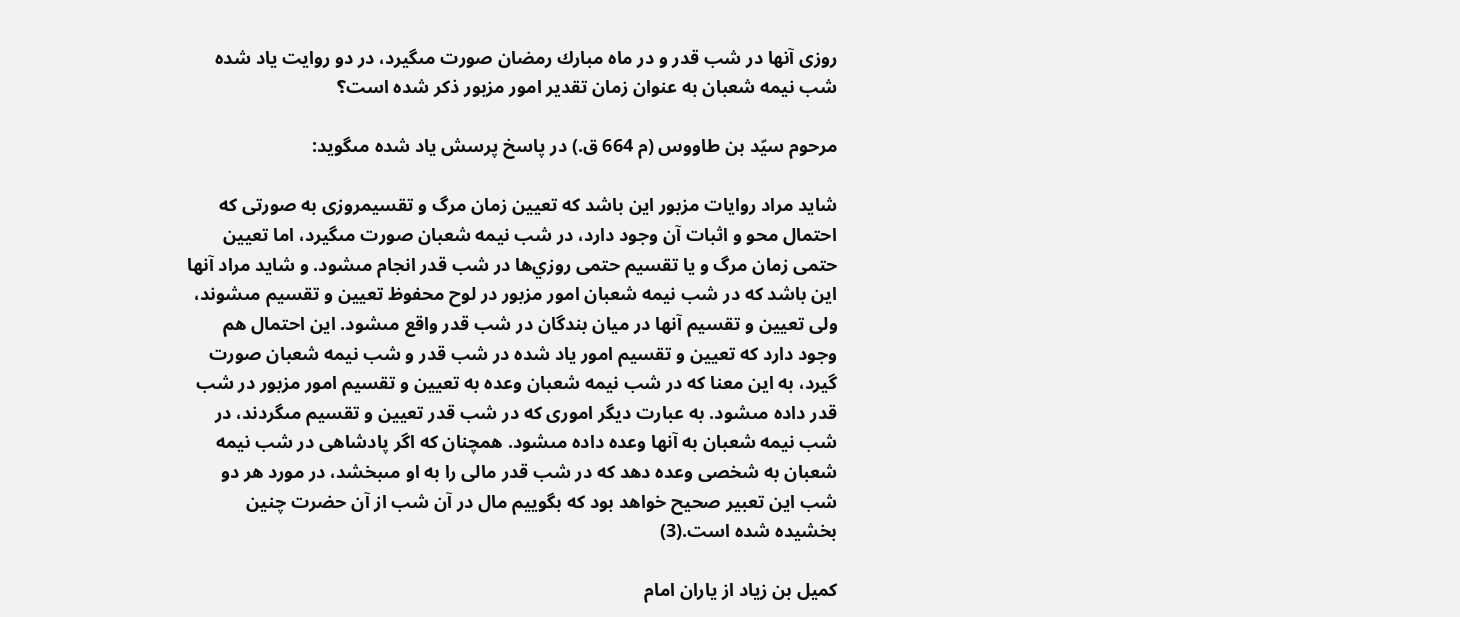روزى آنها در شب قدر و در ماه مبارك رمضان صورت مىگيرد، در دو روايت ياد شده شب نيمه شعبان به عنوان زمان تقدير امور مزبور ذكر شده است؟

مرحوم سيّد بن طاووس (م 664 ق.) در پاسخ پرسش ياد شده مىگويد:

شايد مراد روايات مزبور اين باشد كه تعيين زمان مرگ و تقسيمروزى به صورتى كه احتمال محو و اثبات آن وجود دارد، در شب نيمه شعبان صورت مىگيرد، اما تعيين حتمى زمان مرگ و يا تقسيم حتمى روزي‌ها در شب قدر انجام مىشود. و شايد مراد آنها اين باشد كه در شب نيمه شعبان امور مزبور در لوح محفوظ تعيين و تقسيم مىشوند، ولى تعيين و تقسيم آنها در ميان بندگان در شب قدر واقع مىشود. اين احتمال هم وجود دارد كه تعيين و تقسيم امور ياد شده در شب قدر و شب نيمه شعبان صورت گيرد، به اين معنا كه در شب نيمه شعبان وعده به تعيين و تقسيم امور مزبور در شب قدر داده مىشود. به عبارت ديگر امورى كه در شب قدر تعيين و تقسيم مىگردند، در شب نيمه شعبان به آنها وعده داده مىشود. همچنان كه اگر پادشاهى در شب نيمه شعبان به شخصى وعده دهد كه در شب قدر مالى را به او مىبخشد، در مورد هر دو شب اين تعبير صحيح خواهد بود كه بگوييم مال در آن شب از آن حضرت چنين بخشيده شده است.(3)

كميل بن زياد از ياران امام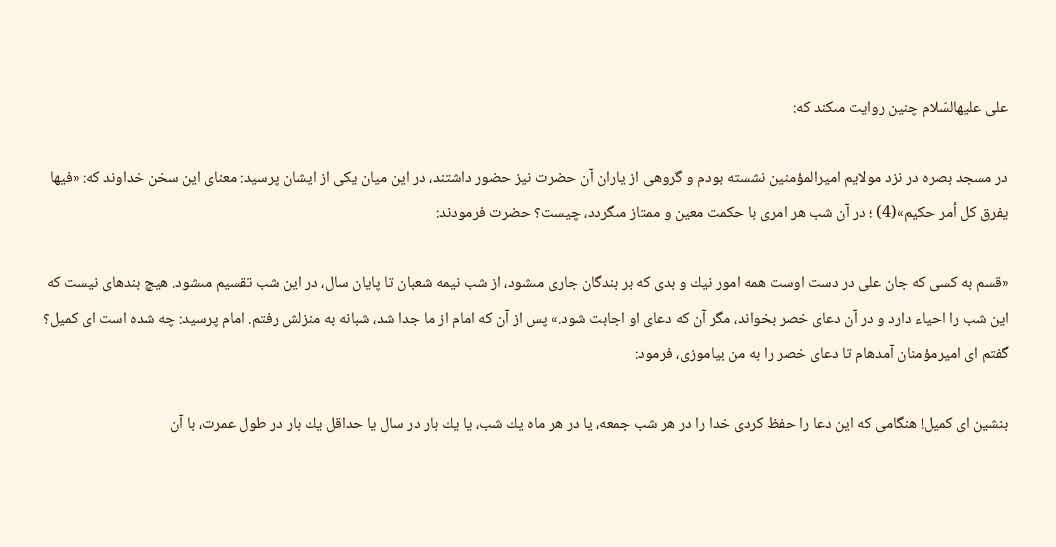على عليهالسّلام چنين روايت مىكند كه:

در مسجد بصره در نزد مولايم اميرالمؤمنين نشسته بودم و گروهى از ياران آن حضرت نيز حضور داشتند، در اين ميان يكى از ايشان پرسيد: معناى اين سخن خداوند كه: «فيها يفرق كل أمر حكيم»(4) ؛ در آن شب هر امرى با حكمت معين و ممتاز مىگردد، چيست؟ حضرت فرمودند:

«قسم به كسى كه جان على در دست اوست همه امور نيك و بدى كه بر بندگان جارى مىشود، از شب نيمه شعبان تا پايان سال، در اين شب تقسيم مىشود. هيچ بندهاى نيست كه اين شب را احياء دارد و در آن دعاى خصر بخواند، مگر آن كه دعاى او اجابت شود.» پس از آن كه امام از ما جدا شد، شبانه به منزلش رفتم. امام پرسيد: چه شده است اى كميل؟ گفتم اى اميرمؤمنان آمدهام تا دعاى خصر را به من بياموزى، فرمود:

بنشين اى كميل! هنگامى كه اين دعا را حفظ كردى خدا را در هر شب جمعه، يا در هر ماه يك شب، يا يك بار در سال يا حداقل يك بار در طول عمرت، با آن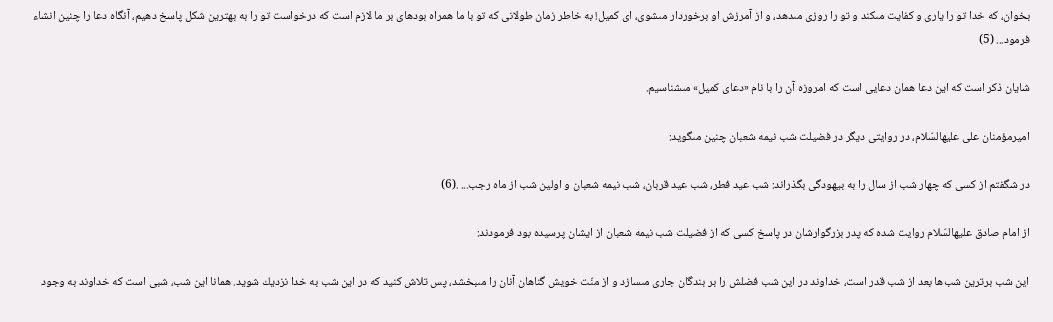بخوان، كه خدا تو را يارى و كفايت مىكند و تو را روزى مىدهد، و از آمرزش او برخوردار مىشوى، اى كميل! به خاطر زمان طولانى كه تو با ما همراه بودهاى بر ما لازم است كه درخواست تو را به بهترين شكل پاسخ دهيم، آنگاه دعا را چنين انشاء فرمود... (5)

شايان ذكر است كه اين دعا همان دعايى است كه امروزه آن را با نام «دعاى كميل» مىشناسيم.

اميرمؤمنان على عليهالسّلام، در روايتى ديگر در فضيلت شب نيمه شعبان چنين مىگويد:

در شگفتم از كسى كه چهار شب از سال را به بيهودگى بگذراند: شب عيد فطر، شب عيد قربان، شب نيمه شعبان و اولين شب از ماه رجب... .(6)

از امام صادق عليهالسّلام روايت شده كه پدر بزرگوارشان در پاسخ كسى كه از فضيلت شب نيمه شعبان از ايشان پرسيده بود فرمودند:

اين شب برترين شب‌ها بعد از شب قدر است، خداوند در اين شب فضلش را بر بندگان جارى مىسازد و از منّت خويش گناهان آنان را مىبخشد، پس تلاش كنيد كه در اين شب به خدا نزديك شويد. همانا اين شب، شبى است كه خداوند به وجود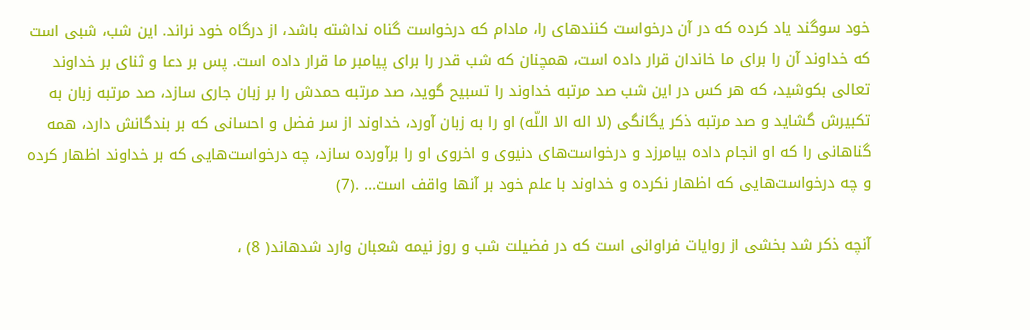خود سوگند ياد كرده كه در آن درخواست كنندهاى را، مادام كه درخواست گناه نداشته باشد، از درگاه خود نراند. اين شب، شبى است كه خداوند آن را براى ما خاندان قرار داده است، همچنان كه شب قدر را براى پيامبر ما قرار داده است. پس بر دعا و ثناى بر خداوند تعالى بكوشيد، كه هر كس در اين شب صد مرتبه خداوند را تسبيح گويد، صد مرتبه حمدش را بر زبان جارى سازد، صد مرتبه زبان به تكبيرش گشايد و صد مرتبه ذكر يگانگى (لا اله الا اللّه) او را به زبان آورد، خداوند از سر فضل و احسانى كه بر بندگانش دارد، همه گناهانى را كه او انجام داده بيامرزد و درخواست‌هاى دنيوى و اخروى او را برآورده سازد، چه درخواست‌هايى كه بر خداوند اظهار كرده و چه درخواست‌هايى كه اظهار نكرده و خداوند با علم خود بر آنها واقف است... .(7)

آنچه ذكر شد بخشى از روايات فراوانى است كه در فضيلت شب و روز نيمه شعبان وارد شدهاند( 8) ،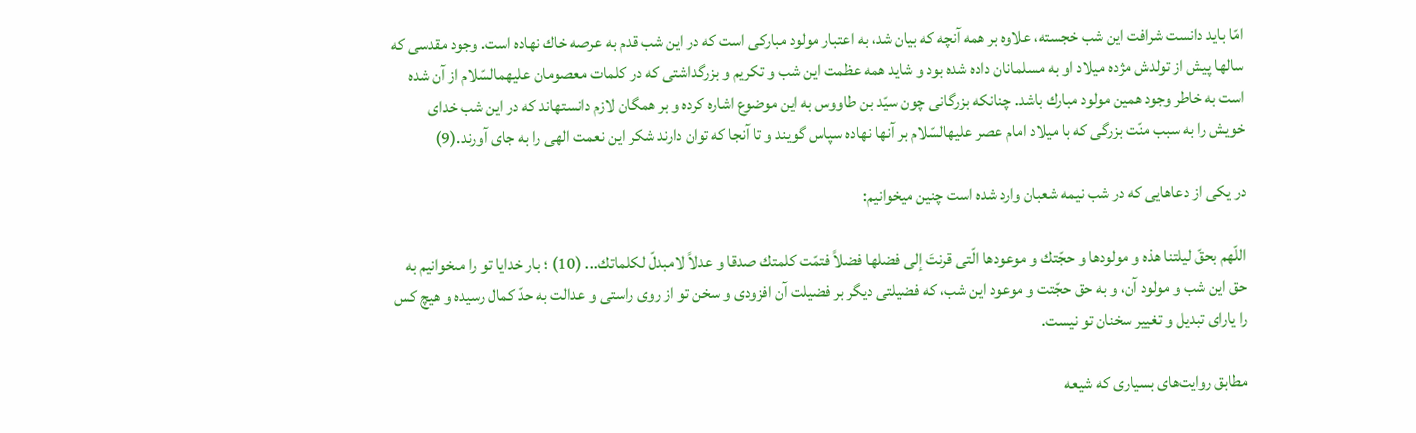امّا بايد دانست شرافت اين شب خجسته، علاوه بر همه آنچه كه بيان شد، به اعتبار مولود مباركى است كه در اين شب قدم به عرصه خاك نهاده است. وجود مقدسى كه سالها پيش از تولدش مژده ميلاد او به مسلمانان داده شده بود و شايد همه عظمت اين شب و تكريم و بزرگداشتى كه در كلمات معصومان عليهمالسّلام از آن شده است به خاطر وجود همين مولود مبارك باشد. چنانكه بزرگانى چون سيّد بن طاووس به اين موضوع اشاره كرده و بر همگان لازم دانستهاند كه در اين شب خداى خويش را به سبب منّت بزرگى كه با ميلاد امام عصر عليهالسّلام بر آنها نهاده سپاس گويند و تا آنجا كه توان دارند شكر اين نعمت الهى را به جاى آورند.(9)

در يكى از دعاهايى كه در شب نيمه شعبان وارد شده است چنين ميخوانيم:

اللّهم بحقّ ليلتنا هذه و مولودها و حجّتك و موعودها الّتى قرنتَ إلى فضلها فضلاً فتمّت كلمتك صدقا و عدلاً لامبدلّ لكلماتك... (10) ؛ بار خدايا تو را مىخوانيم به حق اين شب و مولود آن، و به حق حجّتت و موعود اين شب، كه فضيلتى ديگر بر فضيلت آن افزودى و سخن تو از روى راستى و عدالت به حدّ كمال رسيده و هيچ كس را ياراى تبديل و تغيير سخنان تو نيست.

مطابق روايت‌هاى بسيارى كه شيعه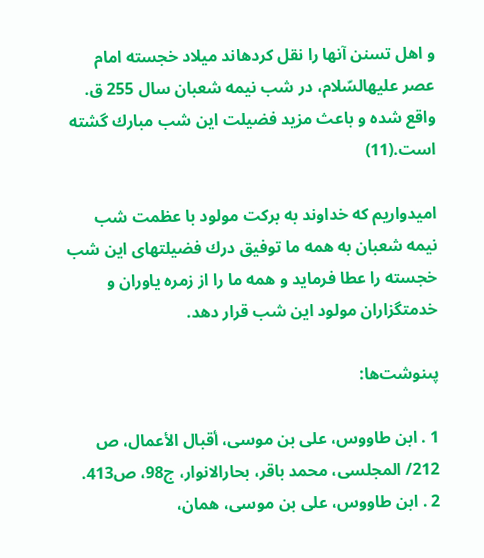و اهل تسنن آنها را نقل كردهاند ميلاد خجسته امام عصر عليهالسّلام، در شب نيمه شعبان سال 255 ق. واقع شده و باعث مزيد فضيلت اين شب مبارك گشته است.(11)

اميدواريم كه خداوند به بركت مولود با عظمت شب نيمه شعبان به همه ما توفيق درك فضيلتهاى اين شب خجسته را عطا فرمايد و همه ما را از زمره ياوران و خدمتگزاران مولود اين شب قرار دهد.

پىنوشت‌ها:

1 . ابن طاووس، على بن موسى، أقبال الأعمال، ص 212/ المجلسى، محمد باقر، بحارالانوار، ج98، ص413.
2 . ابن طاووس، على بن موسى، همان،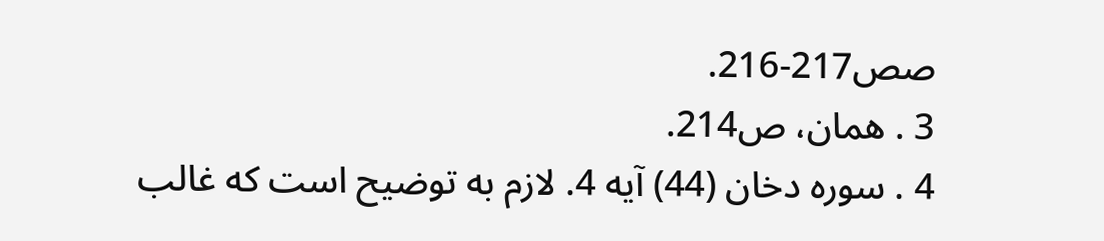صص217-216.
3 . همان، ص214.
4 . سوره دخان (44) آيه 4. لازم به توضيح است كه غالب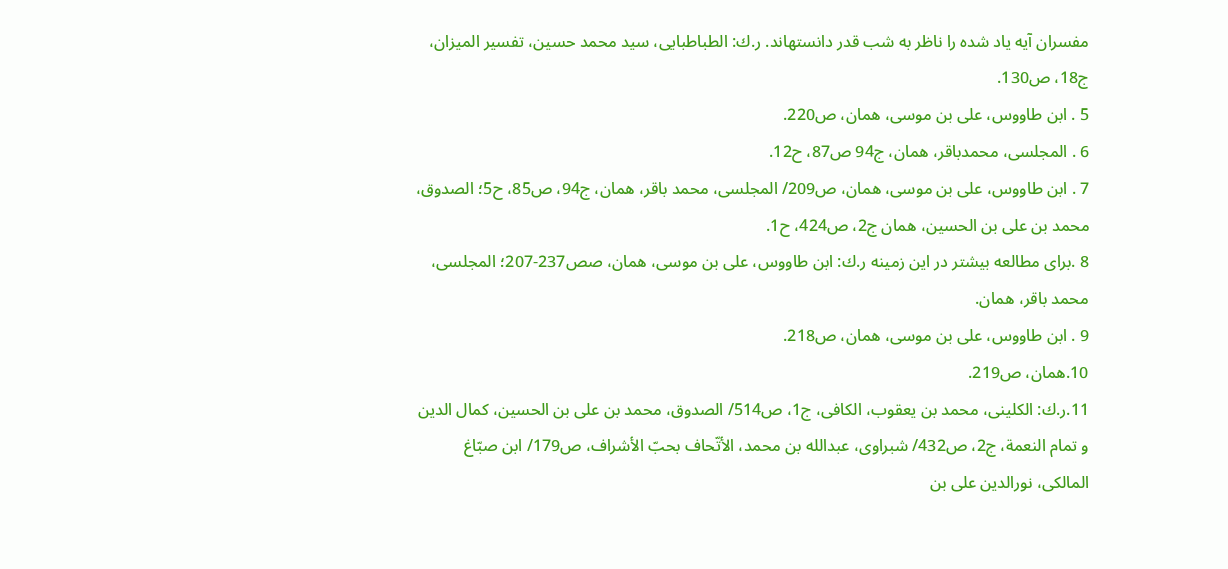مفسران آيه ياد شده را ناظر به شب قدر دانستهاند. ر.ك: الطباطبايى، سيد محمد حسين، تفسير الميزان، ج18، ص130.
5 . ابن طاووس، على بن موسى، همان، ص220.
6 . المجلسى، محمدباقر، همان، ج94 ص87، ح12.
7 . ابن طاووس، على بن موسى، همان، ص209/ المجلسى، محمد باقر، همان، ج94، ص85، ح5؛ الصدوق، محمد بن على بن الحسين، همان ج2، ص424، ح1.
8 .براى مطالعه بيشتر در اين زمينه ر.ك: ابن طاووس، على بن موسى، همان، صص237-207؛ المجلسى، محمد باقر، همان.
9 . ابن طاووس، على بن موسى، همان، ص218.
10.همان، ص219.
11.ر.ك: الكلينى، محمد بن يعقوب، الكافى، ج1، ص514/ الصدوق، محمد بن على بن الحسين، كمال الدين و تمام النعمة، ج2، ص432/ شبراوى، عبدالله بن محمد، الأتّحاف بحبّ الأشراف، ص179/ ابن صبّاغ المالكى، نورالدين على بن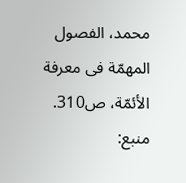محمد، الفصول المهمّة فى معرفة الأئمّة، ص310.
منبع: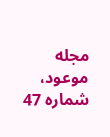مجله موعود، شماره 47